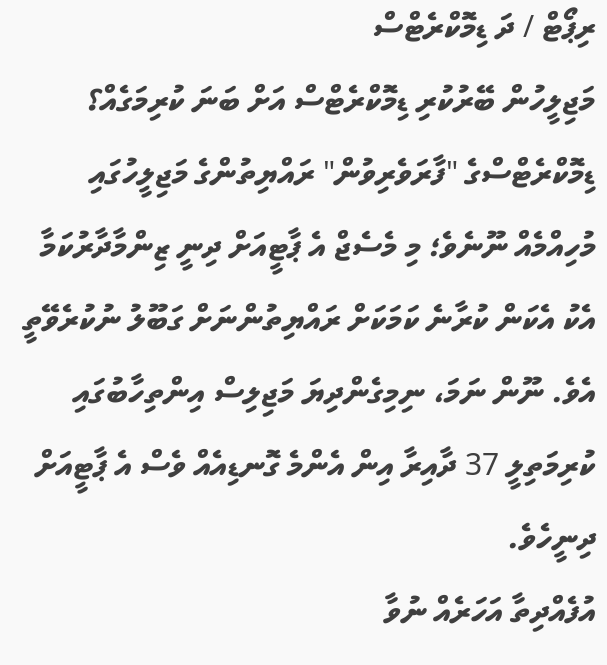ރިޕޯޓް / ދަ ޑިމޮކްރެޓްސް
މަޖިލީހުން ބޭރުކުރި ޑިމޮކްރެޓްސް އަށް ބަނަ ކުރިމަގެއް؟
ޑިމޮކްރެޓްސްގެ "ފާރަވެރިވުން" ރައްޔިތުންގެ މަޖިލީހުގައި މުހިއްމެއް ނޫނެވެ؛ މި މެސެޖް އެ ޕާޓީއަށް ދިނީ ޒިންމާދާރުކަމާ އެކު އެކަން ކުރާނެ ކަމަކަށް ރައްޔިތުންނަށް ގަބޫލު ނުކުރެވޭތީ އެވެ. ނޫން ނަމަ، ނިމިގެންދިޔަ މަޖިލިސް އިންތިހާބުގައި ކުރިމަތިލީ 37 ދާއިރާ އިން އެންމެ ގޮނޑިއެއް ވެސް އެ ޕާޓީއަށް ދިނީހެވެ.
އުފެއްދިތާ އަހަރެއް ނުވާ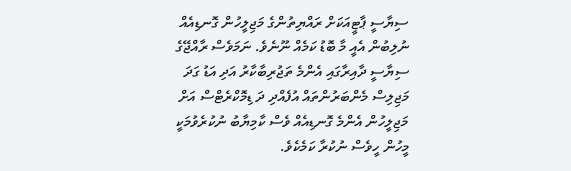ސިޔާސީ ޕާޓީއަކަށް ރައްޔިތުންގެ މަޖިލީހުން ގޮނޑިއެއް ނުލިބުން އެއީ މާ ބޮޑު ކަމެއް ނޫނެވެ. ނަމަވެސް ރާއްޖޭގެ ސިޔާސީ ދާއިރާގައި އެންމެ ތަޖުރިބާކާރު އަދި އަޑު ގަދަ މަޖިލިސް މެންބަރުންތައް އުފެއްދި ދަ ޑިމޮކްރެޓްސް އަށް މަޖިލީހުން އެންމެ ގޮނޑިއެއް ވެސް ކާމިޔާބު ނުކުރެވުމަކީ މީހުން ހީވެސް ނުކުރާ ކަމެކެވެ.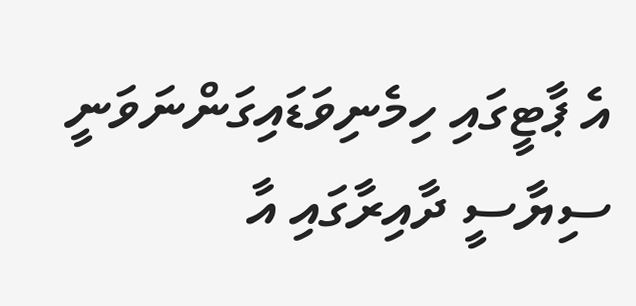އެ ޕާޓީގައި ހިމެނިވަޑައިގަންނަވަނީ ސިޔާސީ ދާއިރާގައި އާ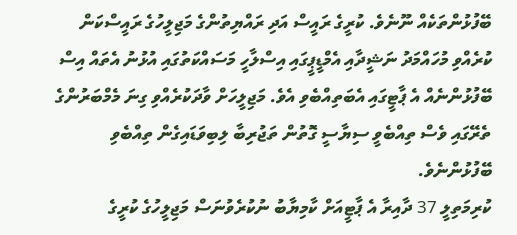ބޭފުޅުންތަކެއް ނޫނެވެ. ކުރީގެ ރައީސް އަދި ރައްޔިތުންގެ މަޖިލީހުގެ ރައީސްކަން ކުރެއްވި މުހައްމަދު ނަޝީދާއި އެމްޑީޕީގައި އިސްލާހީ މަސައްކަތުގައި އުޅުނު އެތައް އިސް ބޭފުޅުންނެއް އެ ޕާޓީގައި އެބަތިއްބެވި އެވެ. މަޖިލީހަށް ވާދަކުރެއްވި ގިނަ މެމްބަރުންގެ ތެރޭގައި ވެސް ތިއްބެވީ ސިޔާސީ ގޮތުން ތަޖުރިބާ ލިބިވަޑައިގެން ތިއްބެވި ބޭފުޅުންނެވެ.
ކުރިމަތިލީ 37 ދާއިރާ އެ ޕާޓީއަށް ކާމިޔާބު ނުކުރެވުނަސް މަޖިލީހުގެ ކުރީގެ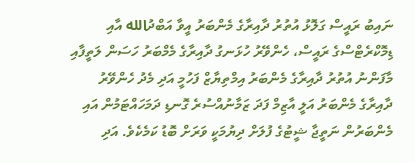ނައިބު ރައީސް ގަލޮޅު އުތުރު ދާއިރާގެ މެންބަރު އީވާ އަބްދުالله އާއި ޑިމޮކްރެޓްސްގެ ރައީސް، ހެންވޭރު ހުޅަނގު ދާއިރާގެ މެމްބަރު ހަސަން ލަތީފާއި މާފަންނު އުތުރު ދާއިރާގެ މެންބަރު އިމްތިޔާޒް ފަހުމީ އަދި މެދު ހެންވޭރު ދާއިރާގެ މެންބަރު އަލީ އާޒިމް ފަދަ ޒަމާނުއްސުރެ ގޮނޑި ދަމަހައްޓަމުން އައި މެންބަރުން ނަތީޖާ ޝީޓުގެ ފުލަށް ދިޔުމަކީ ވަރަށް ބޮޑު ކަމެކެވެ. އަދި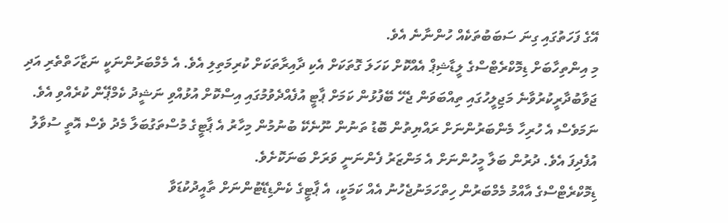އޭގެ ފަހަތުގައި ގިނަ ސަބަބުތަކެއް ހުންނާނެ އެވެ.
މި އިންތިހާބަށް ޑިމޮކްރެޓްސްގެ ލީޑާޝިޕް އެއްކޮށް ކަހަލަ ގޮތަކަށް އެކި ދާއިރާތަކަށް ކުރިމަތިލި އެވެ. އެ މެމްބަރުންނަކީ ނަޒާހަތްތެރި އަދި ޖަވާބުދާރީކުރުވާނެ މަޖިލީހުގައި ތިއްބަވަން ޖެހޭ ބޭފުޅުން ކަމަށް ޕާޓީ އުފެއްދެވުމުގައި އިސްކޮށް އުޅުއްވި ނަޝީދު ކެމްޕޭން ކުރެއްވި އެވެ.
ނަމަވެސް އެ ހުރިހާ މެންބަރުންނަށް ރައްޔިތުން ބޮޑު ތަނުން ނޫނެކޭ ބުނުމުން މިހާރު އެ ޕާޓީގެ މުސްތަގުބަލާ މެދު ވެސް އޮތީ ސުވާލު އުފެދިފަ އެވެ. ދުރުން ބަލާ މީހުންނަށް އެ މަންޒަރު ފެންނަނީ ވަރަށް ބަނަކޮށެވެ.
ޑިމޮކްރެޓްސްގެ އާއްމު މެމްބަރުން ހިތްހަމަނުޖެހުނު އެއް ކަމަކީ، އެ ޕާޓީގެ ކެންޑިޑޭޓުންނަށް ތާއީދުކުޑަވާ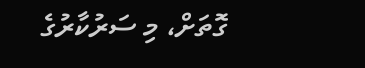ގޮތަށް، މި ސަރުކާރުގެ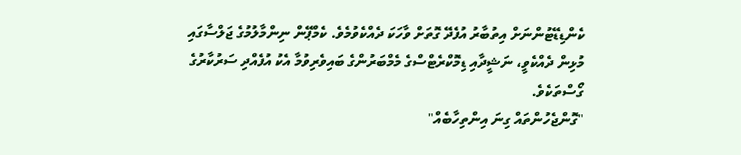ކެންޑިޑޭޓުންނަށް އިތުބާރު އުފެދޭ ގޮތަށް ވާހަކަ ދެއްކެވުމެވެ. ކެމްޕޭން ނިންމާލުމުގެ ޖަލްސާގައި މުޅިން ދެއްކެވީ، ނަޝީދާއި ޑިމޮކްރެޓްސްގެ މެމްބަރުންގެ ބައިވެރިވުމާ އެކު އުފެއްދި ސަރުކާރުގެ ގޯސްތަކެވެ.
"ގޮންޖެހުންތައް ގިނަ އިންތިހާބެއް"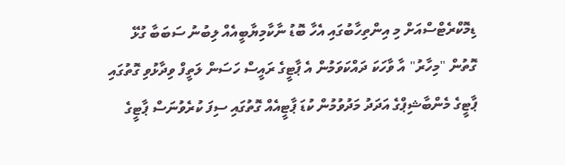ޑިމޮކްރެޓްސްއަށް މި އިންތިހާބުގައި އެހާ ބޮޑު ނާކާމިޔާބީއެއް ލިބުނު ސަބަބާ ގުޅޭ ގޮތުން "މިހާރު" އާ ވާހަކަ ދައްކަވަމުން އެ ޕާޓީގެ ރައީސް ހަސަން ލަތީފް ވިދާޅުވި ގޮތުގައި ޕާޓީގެ މެންބާޝިޕްގެ އަދަދު މަދުވުމުން ކުޑަ ޕާޓީއެއް ގޮތުގައި ސިފަ ކުރެވުނަސް ޕާޓީގެ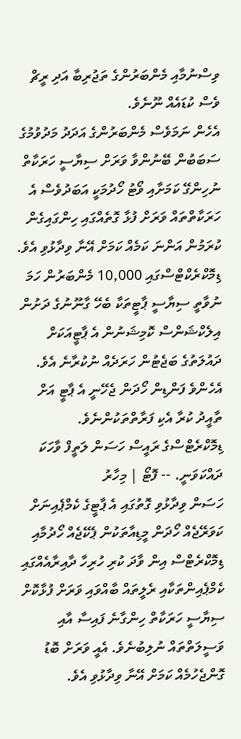ވިސްނުމާއި މެންބަރުންގެ ތަޖުރިބާ އަދި ރީޗް ވެސް ކުޑައެއް ނޫނެވެ.
އެހެން ނަމަވެސް މެންބަރުންގެ އަދަދު މަދުވުމުގެ ސަބަބުން ބޭނުންވާ ވަރަށް ސިޔާސީ ހަރަކާތް ނުހިންގޭ ކަމަށާއި ވޯޓު ހޯދުމަކީ އަބަދުވެސް އެ ހަރަކާތްތައް ވަރަށް ފުޅާ ގޮތެއްގައި ހިންގައިގެން ކުރަމުން އަންނަ ކަމެއް ކަމަށް އޭނާ ވިދާޅުވި އެވެ.
ޑިމޮކްރެކްޓްސްގައި 10,000 މެންބަރުން ހަމަ ނުވާތީ ސިޔާސީ ޕާޓީތަކާ ބެހޭ ގާނޫނުގެ ދަށުން އިލެކްޝަންސް ކޮމިޝަނުން އެ ޕާޓީއަކަށް ދައުލަތުގެ ބަޖެޓުން ހަރަދެއް ނުކުރާނެ އެވެ. އެހެންވެ ފަންޑިން ހޯދަން ޖެހޭނީ އެ ޕާޓީ އަށް ތާއީދު ކުރާ އެކި ފަރާތްތަކުންނެވެ.
ޑިމޮކްރެޓްސްގެ ރައީސް ހަސަން ލަތީފް ވާހަކަ ދައްކަވަނީ. -- ފޮޓޯ | މިހާރު
ހަސަން ވިދާޅުވި ގޮތުގައި އެ ޕާޓީގެ ކެމްޕެއިނަށް ކަވަރޭޖެއް ހޯދަން މީޑިއާތަކުން ޕެކޭޖެއް ހޯދުމާއި ޑިމޮކްރެޓްސް އިން ވާދަ ކުރި ހުރިހާ ދާއިރާއެއްގައި ކެމްޕެއިންތަކާއި ރެލީތައް ބާއްވައި ވަރަށް ފުޅާކޮށް ސިޔާސީ ހަރަކާތް ހިންގާނެ ފައިސާ އާއި ވަސީލަތްތައް ނުލިބުނެވެ. އެއީ ވަރަށް ބޮޑު ގޮންޖެހުމެއް ކަމަށް އޭނާ ވިދާޅުވި އެވެ.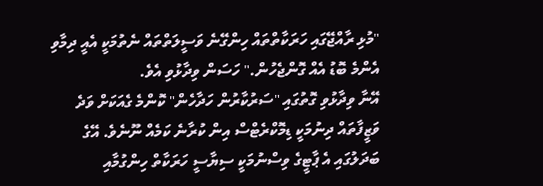"މުޅި ރާއްޖޭގައި ހަރަކާތްތައް ހިންގޭނެ ވަސީލަތްތައް ނެތުމަކީ އެއީ ދިމާވި އެންމެ ބޮޑު އެއް ގޮންޖެހުން." ހަސަން ވިދާޅުވި އެވެ.
އޭނާ ވިދާޅުވި ގޮތުގައި "ސަރުކާރުން ހަދާހެން" ކޮންމެ ގެއަކަށް ވަދެ ވަޒީފާތައް ދިނުމަކީ ޑިމޮކްރެޓްސް އިން ކުރާނެ ކަމެއް ނޫނެވެ. އޭގެ ބަދަލުގައި އެ ޕާޓީގެ ވިސްނުމަކީ ސިޔާސީ ހަރަކާތް ހިންގުމާއި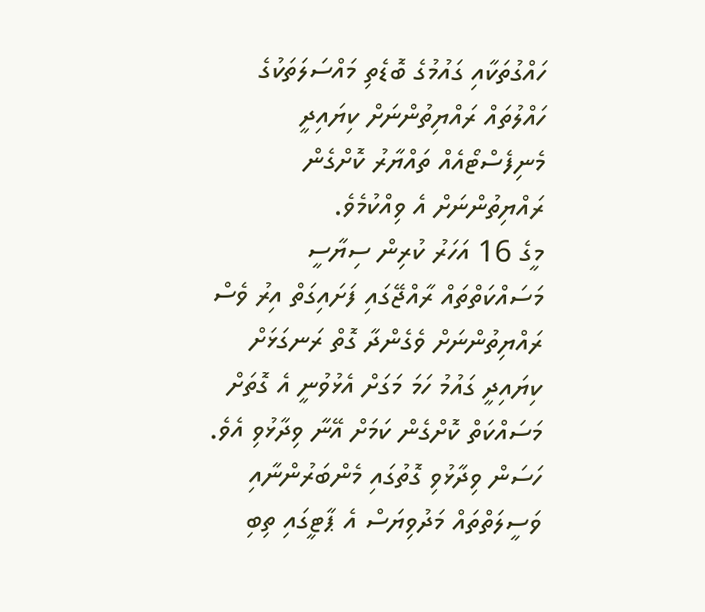ހައްގުތަކާއި ގައުމުގެ ބޮޑެތި މައްސަލަތަކުގެ ހައްލުތައް ރައްޔިތުންނަށް ކިޔައިދީ މެނިފެސްޓޯއެއް ތައްޔާރު ކޮށްގެން ރައްޔިތުންނަށް އެ ވިއްކުމެވެ.
މީގެ 16 އަހަރު ކުރިން ސިޔާސީ މަސައްކަތްތައް ރާއްޖޭގައި ފަށައިގަތް އިރު ވެސް ރައްޔިތުންނަށް ވެގެންދާ ގޮތް ރަނގަޅަށް ކިޔައިދީ ގައުމު ހަމަ މަގަށް އެޅުވުނީ އެ ގޮތަށް މަސައްކަތް ކޮށްގެން ކަމަށް އޭނާ ވިދާޅުވި އެވެ.
ހަސަން ވިދާޅުވި ގޮތުގައި މެންބަރުންނާއި ވަސީލަތްތައް މަދުވިޔަސް އެ ޕާޓީގައި ތިބި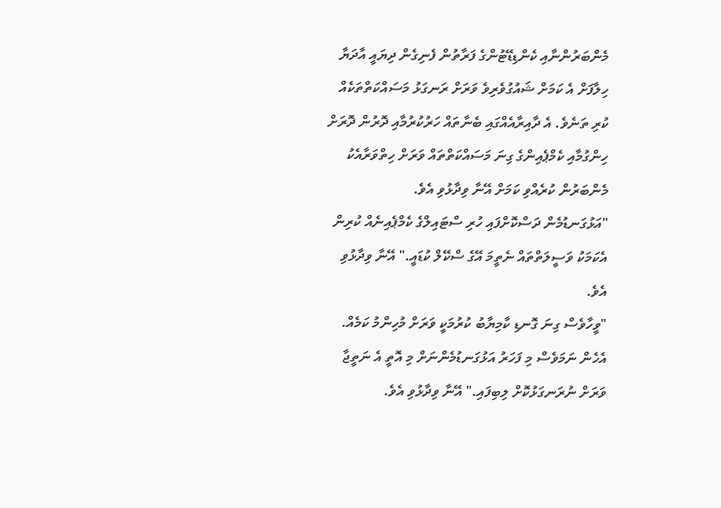މެންބަރުންނާއި ކެންޑިޑޭޓުންގެ ފަރާތުން ފެނިގެން ދިޔައީ އާދަޔާ ހިލާފަށް އެ ކަމަށް ޝައުގުވެރިވެ ވަރަށް ރަނގަޅު މަސައްކަތްތަކެއް ކުރި ތަނެވެ. އެ ދާއިރާއެއްގައި ބެނާތައް ހަރުކުރުމާއި ދޮރުން ދޮރަށް ހިންގުމާއި ކެމްޕެއިންގެ ގިނަ މަސައްކަތްތައް ވަރަށް ހިތްވަރާއެކު މެންބަރުން ކުރެއްވި ކަމަށް އޭނާ ވިދާޅުވި އެވެ.
"އަޅުގަނޑުމެން ދަސްކޮށްފައި ހުރި ސްޓައިލްގެ ކެމްޕެއިނެއް ކުރިން އެކަމަކު ވަސީލަތްތައް ނެތީމަ އޭގެ ސްކޭލް ކުޑައީ." އޭނާ ވިދާޅުވި އެވެ.
"ވީހާވެސް ގިނަ ގޮނޑި ކާމިޔާބު ކުރުމަކީ ވަރަށް މުހިންމު ކަމެއް. އެހެން ނަމަވެސް މި ފަހަރު އަޅުގަނޑުމެންނަށް މި އޮތީ އެ ނަތީޖާ ވަރަށް ނުރަނގަޅުކޮށް ލިބިފައި." އޭނާ ވިދާޅުވި އެވެ.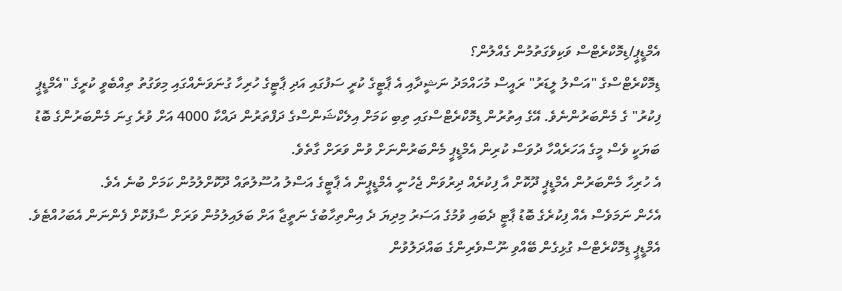އެމްޑީޕީ/ޑިމޮކްރެޓްސް ވަކިވެގަތުމުން ގެއްލުން؟
ޑިމޮކްރެޓްސްގެ "އަސްލު ލީޑަރު" ރައީސް މުހައްމަދު ނަޝީދާއި އެ ޕާޓީގެ ކުރީ ސަފުގައި އަދި ޕާޓީގެ ހުރިހާ ގުނަވަނެއްގައި މިވަގުތު ތިއްބެވީ ކުރީގެ "އެމްޑީޕީ ފިކުރު" ގެ މެންބަރުންނެވެ. އޭގެ އިތުރުން ޑިމޮކްރެޓްސްގައި ތިބި ކަމަށް އިލެކްޝަންސްގެ ދަފްތަރުން ދައްކާ 4000 އަށް ވުރެ ގިނަ މެންބަރުންގެ ބޮޑު ބަޔަކީ ވެސް މީގެ އަހަރެއްހާ ދުވަސް ކުރިން އެމްޑީޕީ މެންބަރުންނަށް ވުން ވަރަށް ގާތެވެ.
އެ ހުރިހާ މެންބަރުން އެމްޑީޕީ ދޫކޮށް އާ ފިކުރެއް ދިރުވަން ޖެހުނީ އެމްޑީޕީން އެ ޕާޓީގެ އަސްލު އުސޫލުތައް ދޫކޮށްލުމުން ކަމަށް ބުނެ އެވެ.
އެހެން ނަމަވެސް އެއް ފިކުރެގެ ބޮޑު ޕާޓީ ދެބައި ވުމުގެ އަސަރު މިދިޔަ ދެ އިންތިހާބުގެ ނަތީޖާ އަށް ބަލައިލުމުން ވަރަށް ސާފުކޮށް ފެންނަން އެބަހުއްޓެވެ.
އެމްޑީޕީ ޑިމޮކްރެޓްސް ގުޅިގެން ބޭއްވި ނޫސްވެރިންގެ ބައްދަލުވުން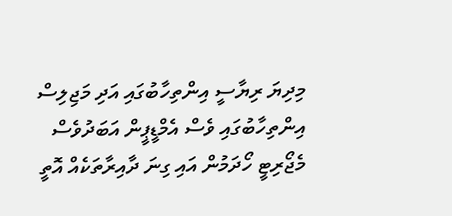މިދިޔަ ރިޔާސީ އިންތިހާބުގައި އަދި މަޖިލިސް އިންތިހާބުގައި ވެސް އެމްޑީޕީން އަބަދުވެސް މެޖޯރިޓީ ހޯދަމުން އައި ގިނަ ދާއިރާތަކެއް އޮތީ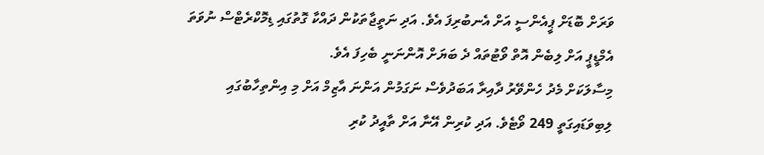ވަރަށް ބޮޑަށް ޕީއެންސީ އަށް އެނބުރިފަ އެވެ. އަދި ނަތީޖާތަކުން ދައްކާ ގޮތުގައި ޑިމޮކްރެޓްސް ނުވަތަ އެމްޑީޕީ އަށް ލިބެން އޮތް ވޯޓުތައް ދެ ބަޔަށް އޮންނަނީ ބެހިފަ އެވެ.
މިސާލަކަށް މެދު ހެންވޭރު ދާއިރާ އަބަދުވެސް ނަގަމުން އަންނަ އާޒިމް އަށް މި އިންތިހާބުގައި ލިބިވަޑައިގަތީ 249 ވޯޓެވެ. އަދި ކުރިން އޭނާ އަށް ތާއީދު ކުރި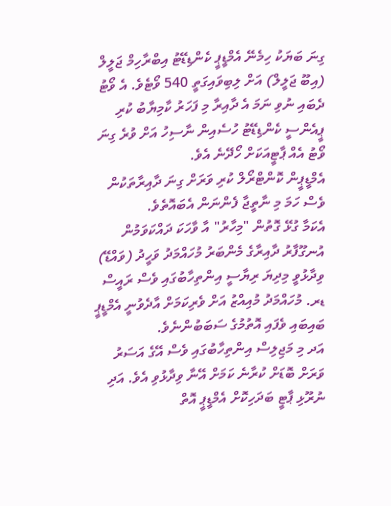ގިނަ ބަޔަކު ހިމެނޭ އެމްޑީޕީ ކެންޑިޑޭޓު އިބްރާހިމް ޖަލީލް (އިބޫ ޖަލީލް) އަށް ލިބިވައިގަތީ 540 ވޯޓެވެ. އެ ވޯޓު ދެބައި ނުވި ނަމަ އެ ދާއިރާ މި ފަހަރު ކާމިޔާބު ކުރި ޕީއެންސީ ކެންޑިޑޭޓު ހުސެއިން ނާސިހު އަށް ވުރެ ގިނަ ވޯޓު އެއް ޕާޓީއަކަށް ހޯދޭނެ އެވެ.
އެމްޑީޕީން ކޮންޓްރޯލް ކުރި ވަރަށް ގިނަ ދާއިރާތަކުން ވެސް ހަމަ މި ނާތީޖާ ފެންނަން އެބައޮތެވެ.
އެކަމާ ގުޅޭ ގޮތުން "މިހާރު" އާ ވާހަކަ ދައްކަވަމުން އުނގޫފާރު ދާއިރާގެ މެންބަރު މުހައްމަދު ވަހީދު (ވައްޑޭ) ވިދާޅުވީ މިދިޔަ ރިޔާސީ އިންތިހާބުގައި ވެސް ރައީސް ޑރ. މުހައްމަދު މުއިއްޒު އަށް ވެރިކަމަށް އާދެވުނީ އެމްޑީޕީ ބައިބައި ވެފައި އޮތުމުގެ ސަބަބުންނެވެ.
އަދ މި މަޖިލިސް އިންތިހާބުގައި ވެސް އޭގެ އަސަރު ވަރަށް ބޮޑަށް ކުރާނެ ކަމަށް އޭނާ ވިދާޅުވި އެވެ. އަދި ނުރޫޅި ޕާޓީ ބަދަހިކޮށް އެމްޑީޕީ އޮތް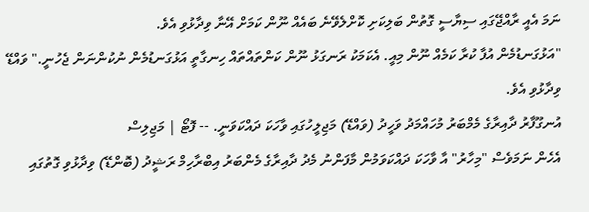ނަމަ އެއީ ރާއްޖޭގައި ސިޔާސީ ގޮތުން ބަލިކަށި ކޮށްލެވޭނެ ބައެއް ނޫން ކަމަށް އޭނާ ވިދާޅުވި އެވެ.
"އަޅުގަނޑުމެން އުފާ ކުރާ ކަމެއް ނޫން މިއީ. އެކަމަކު ރަނގަޅު ނޫން ކަންތައްތައް ހިނގާތީ އަޅުގަނޑުމެން ނުކުންނަން ޖެހުނީ." ވައްޑޭ ވިދާޅުވި އެވެ.
އުނގޫފާރު ދާއިރާގެ މެމްބަރު މުހައްމަދު ވަހީދު (ވައްޑޭ) މަޖިލީހުގައި ވާހަކަ ދައްކަވަނީ. -- ފޮޓޯ | މަޖިލިސް
އެހެން ނަމަވެސް "މިހާރު" އާ ވާހަކަ ދައްކަވަމުން މާފަންނު މެދު ދާއިރާގެ މެންބަރު އިބްރާހިމް ރަޝީދު (ބޮންޑޭ) ވިދާޅުވި ގޮތުގައި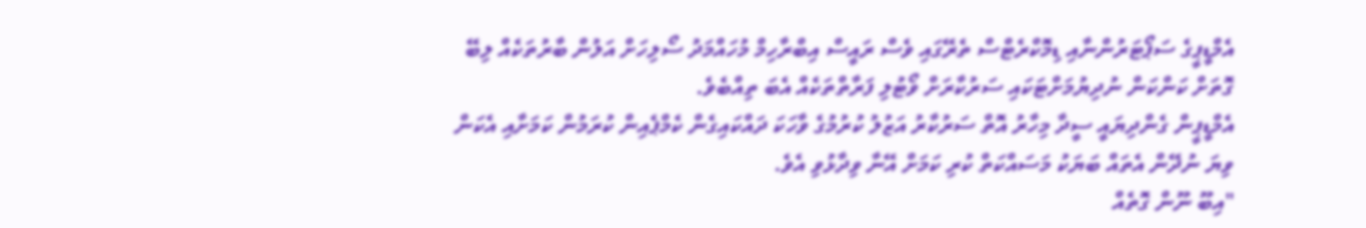އެމްޑީޕީގެ ސަޕޯޓަރުންނާއި ޑިމޮކްރެޓްސް ތެރޭގައި ވެސް ރައީސް އިބްރާހިމް މުހައްމަދު ސޯލިހަށް އަލުން ބާރުތަކެއް ލިބޭ ގޮތަށް ކަންކަން ނުދިޔުމަށްޓަކައި ސަރުކާރަށް ވޯޓުލި ފަރާތްތަކެއް އެބަ ތިއްބެވެ.
އެމްޑީޕީން ގެންދިޔައީ ސީދާ މިހާރު އޮތް ސަރުކާރު އަޒުލު ކުރުމުގެ ވާހަކަ ދައްކައިގެން ކެމްޕެއިން ކުރަމުން ކަމަށާއި އެކަން ވިޔަ ނުދޭން އެތައް ބަޔަކު މަސައްކަތް ކުރި ކަމަށް އޭނާ ވިދާޅުވި އެވެ.
"އިބޫ ނޫން ގޮތެއް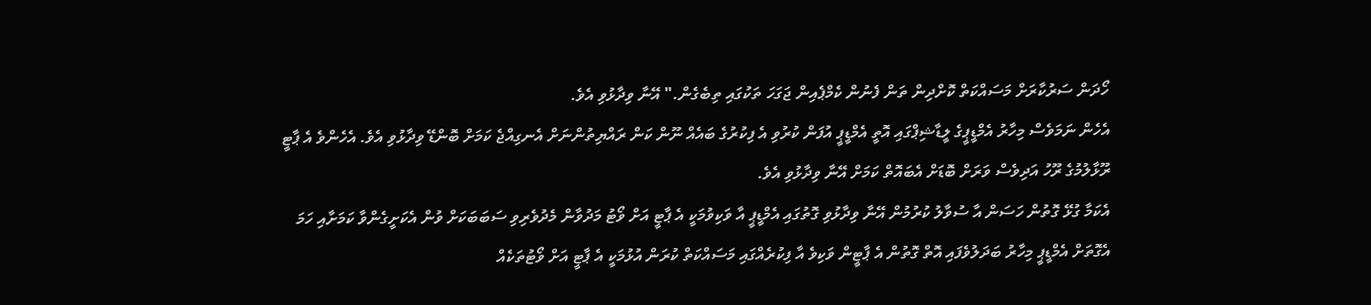ހޯދަން ސަރުކާރަށް މަސައްކަތް ކޮށްދިން ތަން ފެނުން ކެމްޕެއިން ޖަގަހަ ތަކުގައި ތިބެގެން." އޭނާ ވިދާޅުވި އެވެ.
އެހެން ނަމަވެސް މިހާރު އެމްޑީޕީގެ ލީޑާޝިޕްގައި އޮތީ އެމްޑީޕީ އުފަން ކުރުވި އެ ފިކުރުގެ ބައެއް ނޫން ކަން ރައްޔިތުންނަށް އެނގިއްޖެ ކަމަށް ބޮންޑޭ ވިދާޅުވި އެވެ. އެހެންވެ އެ ޕާޓީ ރޫޅާލުމުގެ ރޫހު އަދިވެސް ވަރަށް ބޮޑަށް އެބައޮތް ކަމަށް އޭނާ ވިދާޅުވި އެވެ.
އެކަމާ ގުޅޭ ގޮތުން ހަސަން އާ ސުވާލު ކުރުމުން އޭނާ ވިދާޅުވި ގޮތުގައި އެމްޑީޕީ އާ ވަކިވުމަކީ އެ ޕާޓީ އަށް ވޯޓު މަދުވާން މެދުވެރިވި ސަބަބަކަށް ވުން އެކަށީގެންވާ ކަމަށާއި ހަމަ އެގޮތަށް އެމްޑީޕީ މިހާރު ބަދަލުވެފައި އޮތް ގޮތުން އެ ޕާޓީން ވަކިވެ އާ ފިކުރެއްގައި މަސައްކަތް ކުރަން އުޅުމަކީ އެ ޕާޓީ އަށް ވޯޓުތަކެއް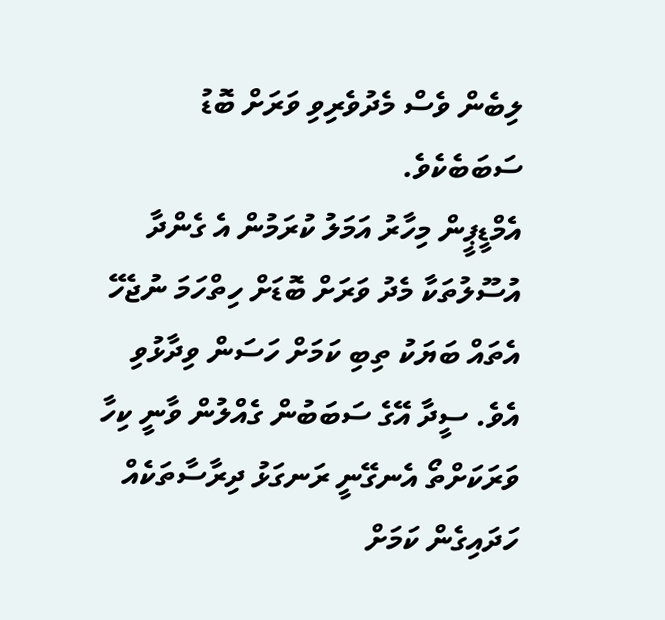ލިބެން ވެސް މެދުވެރިވި ވަރަށް ބޮޑު ސަބަބެކެވެ.
އެމްޑީޕީން މިހާރު އަމަލު ކުރަމުން އެ ގެންދާ އުސޫލުތަކާ މެދު ވަރަށް ބޮޑަށް ހިތްހަމަ ނުޖެހޭ އެތައް ބަޔަކު ތިބި ކަމަށް ހަސަން ވިދާޅުވި އެވެ. ސީދާ އޭގެ ސަބަބުން ގެއްލުން ވާނީ ކިހާ ވަރަކަށްތޯ އެނގޭނީ ރަނގަޅު ދިރާސާތަކެއް ހަދައިގެން ކަމަށް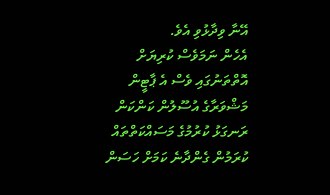އޭނާ ވިދާޅުވި އެވެ.
އެހެން ނަމަވެސް ކުރިޔަށް އޮތްތަނުގައި ވެސް އެ ޕާޓީން މަޝްވަރާގެ އުސޫލުން ކަންކަން ރަނގަޅު ކުރުމުގެ މަސައްކަތްތައް ކުރަމުން ގެންދާނެ ކަމަށް ހަސަން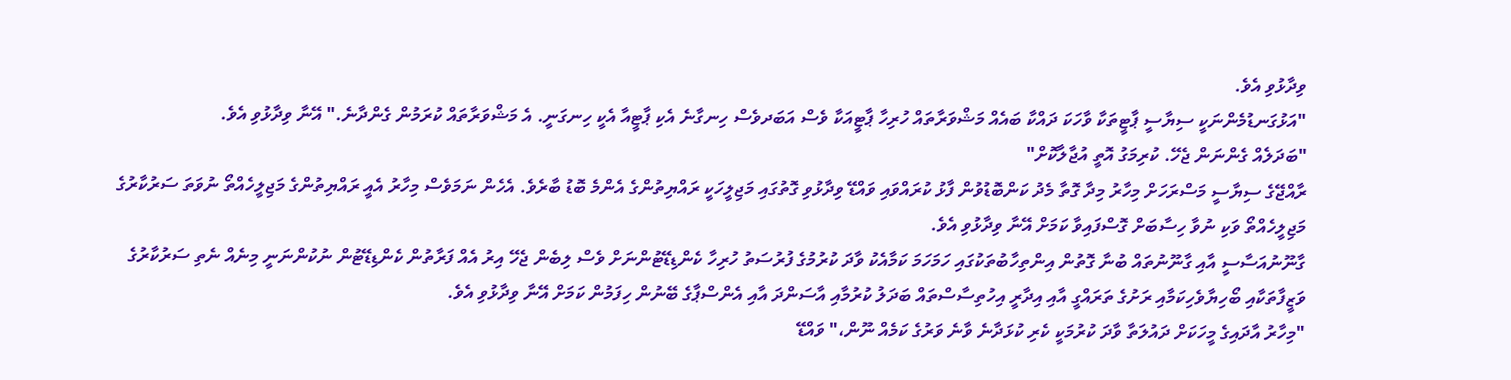ވިދާޅުވި އެވެ.
"އަޅުގަނޑުމެންނަކީ ސިޔާސީ ޕާޓީތަކާ ވާހަކަ ދައްކާ ބައެއް މަޝްވަރާތައް ހުރިހާ ޕާޓީއަކާ ވެސް އަބަދވެސް ހިނގާނެ އެކި ޕާޓީއާ އެކީ ހިނގަނީ. އެ މަޝްވަރާތައް ކުރަމުން ގެންދާނެ." އޭނާ ވިދާޅުވި އެވެ.
"ބަދަލެއް ގެންނަން ޖެހޭ. ކުރިމަގު އޮތީ އުޖާލާކޮށް"
ރާއްޖޭގެ ސިޔާސީ މަސްރަހަށް މިހާރު މިދާ ގޮތާ މެދު ކަންބޮޑުވުން ފާޅު ކުރައްވައި ވައްޑޭ ވިދާޅުވި ގޮތުގައި މަޖިލީހަކީ ރައްޔިތުންގެ އެންމެ ބޮޑު ބާރެވެ. އެހެން ނަމަވެސް މިހާރު އެއީ ރައްޔިތުންގެ މަޖިލީހެއްތޯ ނުވަތަ ސަރުކާރުގެ މަޖިލީހެއްތޯ ވަކި ނުވާ ހިސާބަށް ގޮސްފައިވާ ކަމަށް އޭނާ ވިދާޅުވި އެވެ.
ގާނޫނުއަސާސީ އާއި ގާނޫނުތައް ބުނާ ގޮތުން އިންތިހާބުތަކުގައި ހަމަހަމަ ކަމާއެކު ވާދަ ކުރުމުގެ ފުރުސަތު ހުރިހާ ކެންޑިޑޭޓުންނަށް ވެސް ލިބެން ޖެހޭ އިރު އެއް ފަރާތުން ކެންޑިޑޭޓުން ނުކުންނަނީ މިނެއް ނެތި ސަރުކާރުގެ ވަޒީފާތަކާއި ބޯހިޔާވެހިކަމާއި ރަށުގެ ތަރައްގީ އާއި އިދާރީ އިހުތިސާސްތައް ބަދަލު ކުރުމާއި އާސަންދަ އާއި އެންސްޕާގެ ބޭނުން ހިފަމުން ކަމަށް އޭނާ ވިދާޅުވި އެވެ.
"މިހާރު އާދައިގެ މީހަކަށް ދައުލަތާ ވާދަ ކުރުމަކީ ކެރި ކުޅަދާނެ ވާނެ ވަރުގެ ކަމެއް ނޫން،" ވައްޑޭ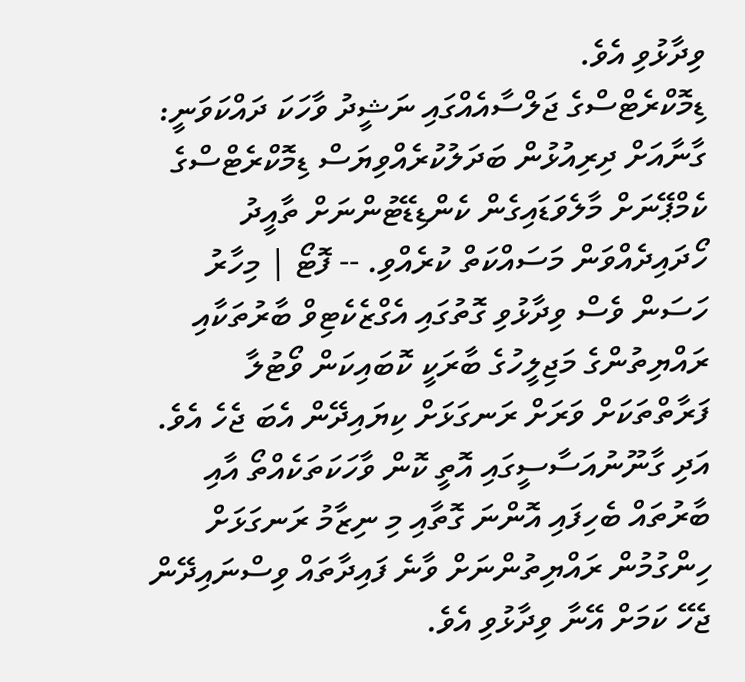ވިދާޅުވި އެވެ.
ޑިމޮކްރެޓްސްގެ ޖަލްސާއެއްގައި ނަޝީދު ވާހަކަ ދައްކަވަނީ: ގާނާއަށް ދިރިއުޅުން ބަދަލުކުރެއްވިޔަސް ޑިމޮކްރެޓްސްގެ ކެމްޕޭނަށް މާލެވަޑައިގެން ކެންޑިޑޭޓުންނަށް ތާއީދު ހޯދައިދެއްވަން މަސައްކަތް ކުރެއްވި. -- ފޮޓޯ | މިހާރު
ހަސަން ވެސް ވިދާޅުވި ގޮތުގައި އެގްޒެކެޓިވް ބާރުތަކާއި ރައްޔިތުންގެ މަޖިލީހުގެ ބާރަކީ ކޮބައިކަން ވޯޓުލާ ފަރާތްތަކަށް ވަރަށް ރަނގަޅަށް ކިޔައިދޭން އެބަ ޖެހެ އެވެ. އަދި ގާނޫނުއަސާސީގައި އޮތީ ކޮން ވާހަކަތަކެއްތޯ އާއި ބާރުތައް ބެހިފައި އޮންނަ ގޮތާއި މި ނިޒާމު ރަނގަޅަށް ހިންގުމުން ރައްޔިތުންނަށް ވާނެ ފައިދާތައް ވިސްނައިދޭން ޖެހޭ ކަމަށް އޭނާ ވިދާޅުވި އެވެ.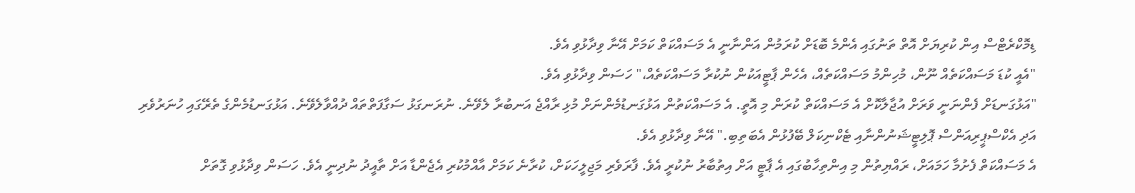ޑިމޮކްރެޓްސް އިން ކުރިޔަށް އޮތް ތަނުގައި އެންމެ ބޮޑަށް ކުރަމުން އަންނާނީ އެ މަސައްކަތް ކަމަށް އޭނާ ވިދާޅުވި އެވެ.
"އެއީ ކުޑަ މަސައްކަތެއް ނޫން، މުހިންމު މަސައްކަތެއް، އެހެން ޕާޓީއަކުން ނުކުރާ މަސައްކަތެއް،" ހަސަން ވިދާޅުވި އެވެ.
"އަޅުގަނޑަށް ފެންނަނީ ވަރަށް އުޖާލާކޮށް އެ މަސައްކަތް ކުރަން މި އޮތީ. އެ މަސައްކަތުން އަޅުގަނޑުމެންނަށް މުޅި ރާއްޖެ އަނބުރާ ލެވޭނެ. ނުރަނގަޅު ސަގާފަތްތައް ދުއްވާލެވޭނެ. އަޅުގަނޑުމެންގެ ތެރޭގައި ހުނަރުވެރި އަދި އެކްސްޕީރިއަންސް ޕޮލިޓީޝަނުންނާއި ޓެކްނިކަލް ބޭފުޅުން އެބަތިބި." އޭނާ ވިދާޅުވި އެވެ.
އެ މަސައްކަތް ފެށުމާ ހަމައަށް، ރައްޔިތުން މި އިންތިހާބުގައި އެ ޕާޓީ އަށް އިތުބާރު ނުކުރީ އެވެ. ފާރަވެރި މަޖިލީހަކަށް، ކުރާނެ ކަމަށް އާއްމުކުރި އެޖެންޑާ އަށް ތާއީދު ނުދިނީ އެވެ. ހަސަން ވިދާޅުވި ގޮތަށް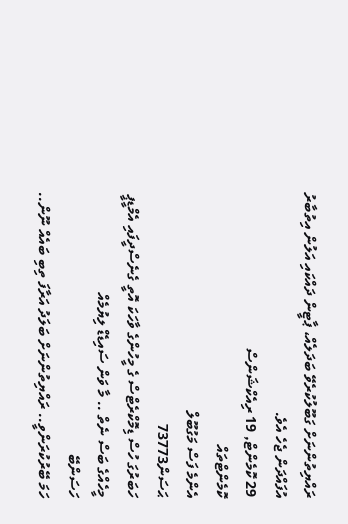ރައްޔިތުންނަށް ގަބޫލުކުރެވޭ ބަދަލެއް، ޕާޓީން ދައްކައި އަލުން އިތުބާރު އުފައްދަން ޖެހެ އެވެ.
29 ކޮމެންޓް, 19 ރިއެކްޝަންސް
ކޮމެންޓްތައް
އެންމެ ފަސް މަގުބޫލް
ޙަސަން73773
ހަބަރުގަ ހުސް ޑިމޮކްރެޓްސް ގެ މީހުންގެ ވާހަކަ އޮތީ ގެނެސްދީފައި އެމްޑީޕީ މީހެއްގެ ބަސް ނެތް .. މާ ވަން ސައިޑެޑް ލިޔުމެއް
ހަސަންބޭ
ހަމަ ބޭރުކުރަންވީ.. ރައްޔިތުންނަށް ބަލަދު އަރާފަ ތިބި ބައެއް ނޫން..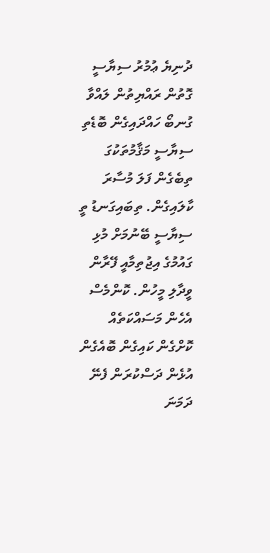ދުނިޔެ ޢުމުރު ސިޔާސީ ގޮތުން ރައްޔިތުން ލައްވާ ގުނބޯ ހައްދައިގެން ބޮޑެތި ސިޔާސީ މަޤާމުތަކުގަ ތިބެގެން ފަލަ މުސާރަ ކާލައިގެން. ތިބައިގަނޑު ތީ ސިޔާސީ ބޭނުމަށް މުޅި ގައުމުގެ އިޖުތިމާއީ ފޭރާން ވީދާލި މީހުން. ކޮންމެސް އެހެން މަސައްކަތެއް ކޮށްގެން ކައިގެން ބޮއެގެން އުޅެން ދަސްކުރަން ފެނޭ
ދަމަނަ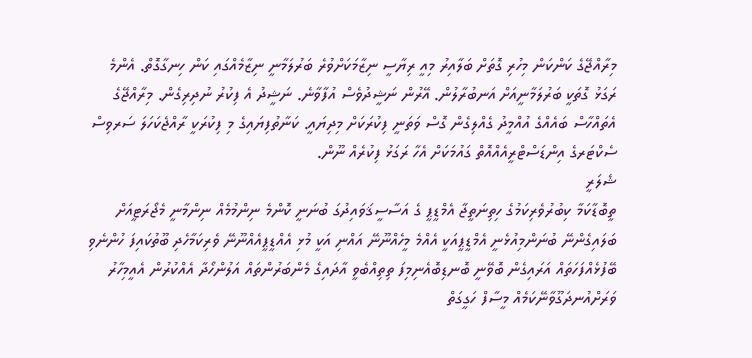މިރާއްޖޭގެ ކަންކަން މިހުރި ގޮތަށް ބަލާއިރު މިއީ ރިޔާސީ ނިޒާމަކަށްވުރެ ބަރުލަމާނީ ނިޒާމެއްގައި ކަން ހިނގާގޮތް. އެންމެ ރަގަޅު ގޮތަކީ ބަރުލަމާނީއަށް އަނބުރާލުން. އޭރުން ނަޝީދުވެސް އުފާވާނެ. ނަޝީދު އެ ފިކުރު ނުދިރިގެން. މިރާއްޖޭގެ އެތައްހާސް ބައެއްގެ އުއްމީދު ގެއްލިގެން ގޮސް ވަތަނީ ފިކުރަކަށް މިދިޔައީ. ކަނާތުފިޔައިގެ މި ފިކުރަކީ ރާއްޖެކަހަލަ ސަރވިސް ސެކްޓަރގެ އިންޑަސްޓްރީއެއްއޮތް ގައުމަކަށް އެހާ ރަގަޅު ފިކުރެއް ނޫން.
ޝެލަރީ
ތީބޮޑާކަމާ ކިބުރުވެރިކަމުގެ ހިތިނަތީޖާ އެމްޑީޕީ ގެ އަސާސީޤަވައިދުގަ ބުނަނީ ކޮންމެ ނިންމުމެއް ނިންމާނީ މެޖޯރަޓީއަށް ބަލައިގެންނޭ ބުނަންމިއުޅެނީ އެމްޑީޕީއަކީ އެއްމެ މީހެއްނޫނޭ އައްނި އަކީ މުޅި އެއްޑީޕީއެއްނޫނޭ ވެރިކަމާހެދި ބޫތުކައިފަ ހުންނެވި ބޭފުޅެއްފަހަތައް އަރައިގެން ބޮވޭނީ ބޮނޑިބޮއެނިމިފަ ތިތިއްބެވީ އާދައިގެ މެންބަރުންތައް އަލުންހޯދާ އެއްކުރުން އެއީމިހާރު ވަރަށްއުނދަގޫވާނޭކަމެއް މީސާފް ހަގީގަތް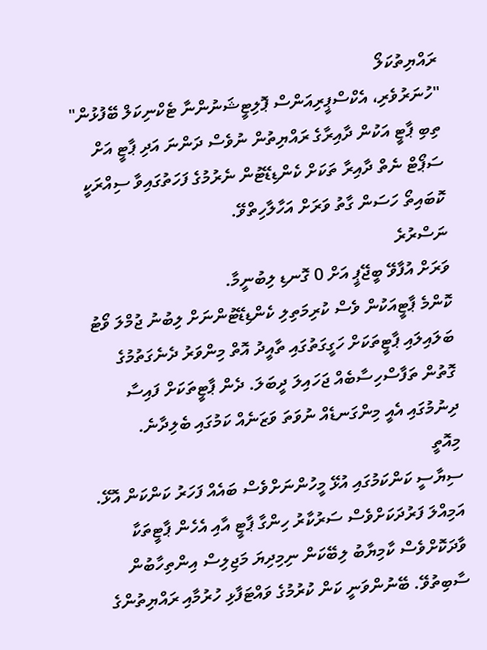ރައްޔިތުކަލޯ
"ހުނަރުވެރި، އެކްސްޕީރިއަންސް ޕޮލިޓީޝަނުންނާ ޓެކްނިކަލް ބޭފުޅުން" ތިބި ޕާޓީ އަކުން ދާއިރާގެ ރައްޔިތުން ނުވެސް ދަންނަ އަދި ޕާޓީ އަށް ސަޕޯޓް ނެތް ދާއިރާ ތަކަށް ކެންޑިޑޭޓުން ނެރުމުގެ ފަހަތުގައިވާ ސިއްރަކީ ކޮބައިތޯ ހަސަން ގާތު ވަރަށް އަހާލާހިތްވޭ.
ނަސްރުރެ
ވަރަށް އުފާވޭ ބީޖޭޕީ އަށް 0 ގޮނޑި ލިބުނީމާ.
ކޮންމެ ޕާޓީއަކުން ވެސް ކުރިމަތިލި ކެންޑިޑޭޓުންނަށް ލިބުނު ޖުމްލަ ވޯޓު ބަލައިލައި ޕާޓީތަކަށް ހަގީގަތުގައި ތާއީދު އޮތް މިންވަރު ދެނެގަތުމުގެ ގޮތުން ތަފާސްހިސާބެއް ޖަހައިލަ ދީބަލަ. ދެން ޕާޓީތަކަށް ފައިސާ ދިނުމުގައި އެއީ މިންގަނޑެއް ނުވަތަ ވަޒަނެއް ކަމުގައި ބެލިދާނެ.
މިއޮތީ
ސިޔާސީ ކަންކަމުގައި އުޅޭ މީހުންނަށްވެސް ބައެއް ފަހަރު ކަންކަން އޮޅޭ. އަމިއްލަ ފަރުދަކަށްވެސް ސަރުކާރު ހިންގާ ޕާޓީ އާއި އެހެން ޕާޓީތަކާ ވާދަކޮށްވެސް ކާމިޔާބު ލިބޭކަން ނިމިދިޔަ މަޖިލިސް އިންތިހާބުން ސާބިތުވޭ. ބޭނުންވަނީ ކަން ކުރުމުގެ ވައްޓަފާޅި ހުރުމާއި ރައްޔިތުންގެ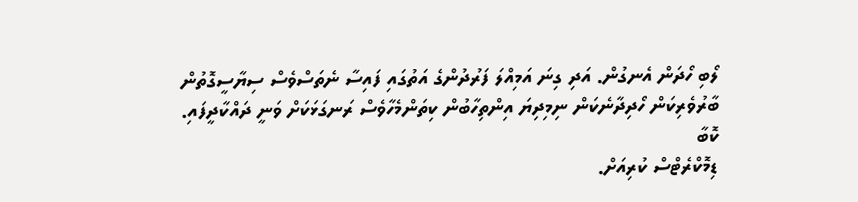ލޯބި ހޯދަން އެނގުން. އަދި ގިނަ އަމިއްލަ ފަރުދުންގެ އަތުގައި ފައިސާ ނެތަސްވެސް ސިޔާސީގޮތުން ބާރުވެރިކަން ހޯދިދާނެކަން ނިމިދިޔަ އިންތިހާބުން ކިތަންމެހާވެސް ރަނގަޅަކަށް ވަނީ ދައްކާދީފައި.
ކޮބާ
ޑިމޮކްރެޓްސް ކުރިއަށް.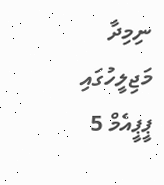ނިމިދާ މަޖިލީހުގައި ޕީޕީއެމް 5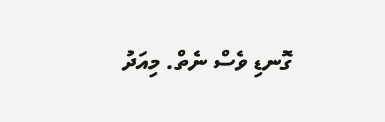ގޮނޑި ވެސް ނެތް. މިއަދު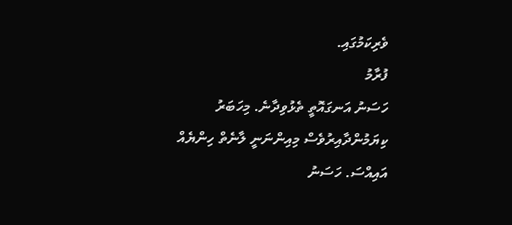ވެރިކަމުގައި.
ފުރާމު
ހަސަނު އަނގައޮތީ ތެޅުވިދާނެ. މިހަބަރު ކިޔަމުންދާއިރުވެސް މިއިންނަނީ ލާނެތް ހިންޔެއް އައިއްސަ. ހަސަނު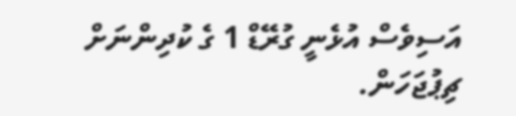އަސިވެސް އުޅެނީ ގުރޭޑް 1 ގެ ކުދިންނަށް ޗިޕުޖަހަން.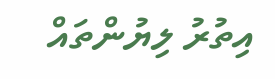އިތުރު ލިޔުންތައް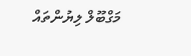މަގްބޫލް ލިޔުންތައް